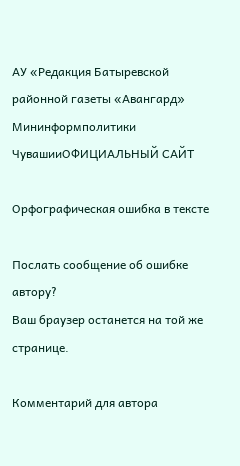АУ «Редакция Батыревской районной газеты «Авангард» Мининформполитики ЧувашииОФИЦИАЛЬНЫЙ САЙТ

Орфографическая ошибка в тексте

Послать сообщение об ошибке автору?
Ваш браузер останется на той же странице.

Комментарий для автора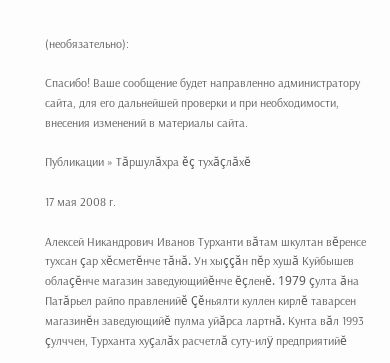(необязательно):

Спасибо! Ваше сообщение будет направленно администратору сайта, для его дальнейшей проверки и при необходимости, внесения изменений в материалы сайта.

Публикации » Тăршулăхра ĕç тухăçлăхĕ

17 мая 2008 г.

Алексей Никандрович Иванов Турханти вăтам шкултан вĕренсе тухсан çар хĕсметĕнче тăнă. Ун хыççăн пĕр хушă Куйбышев облаçĕнче магазин заведующийĕнче ĕçленĕ. 1979 çулта ăна Патăрьел райпо правленийĕ Çĕньялти куллен кирлĕ таварсен магазинĕн заведующийĕ пулма уйăрса лартнă. Кунта вăл 1993 çулччен, Турханта хуçалăх расчетлă суту-илÿ предприятийĕ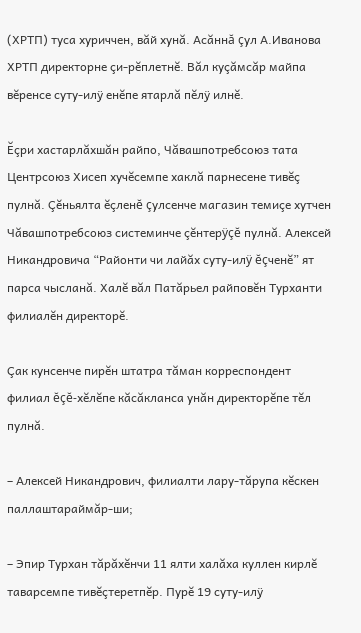(ХРТП) туса хуриччен, вăй хунă. Асăннă çул А.Иванова ХРТП директорне çи-рĕплетнĕ. Вăл куçăмсăр майпа вĕренсе суту-илÿ енĕпе ятарлă пĕлÿ илнĕ.

Ĕçри хастарлăхшăн райпо, Чăвашпотребсоюз тата Центрсоюз Хисеп хучĕсемпе хаклă парнесене тивĕç пулнă. Çĕньялта ĕçленĕ çулсенче магазин темиçе хутчен Чăвашпотребсоюз системинче çĕнтерÿçĕ пулнă. Алексей Никандровича “Районти чи лайăх суту-илÿ ĕçченĕ” ят парса чысланă. Халĕ вăл Патăрьел райповĕн Турханти филиалĕн директорĕ.

Çак кунсенче пирĕн штатра тăман корреспондент филиал ĕçĕ-хĕлĕпе кăсăкланса унăн директорĕпе тĕл пулнă.

– Алексей Никандрович, филиалти лару-тăрупа кĕскен паллаштараймăр-ши;

– Эпир Турхан тăрăхĕнчи 11 ялти халăха куллен кирлĕ таварсемпе тивĕçтеретпĕр. Пурĕ 19 суту-илÿ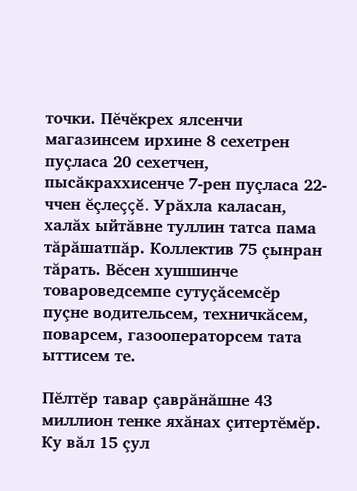точки. Пĕчĕкрех ялсенчи магазинсем ирхине 8 сехетрен пуçласа 20 сехетчен, пысăкраххисенче 7-рен пуçласа 22-ччен ĕçлеççĕ. Урăхла каласан, халăх ыйтăвне туллин татса пама тăрăшатпăр. Коллектив 75 çынран тăрать. Вĕсен хушшинче товароведсемпе сутуçăсемсĕр пуçне водительсем, техничкăсем, поварсем, газооператорсем тата ыттисем те.

Пĕлтĕр тавар çаврăнăшне 43 миллион тенке яхăнах çитертĕмĕр. Ку вăл 15 çул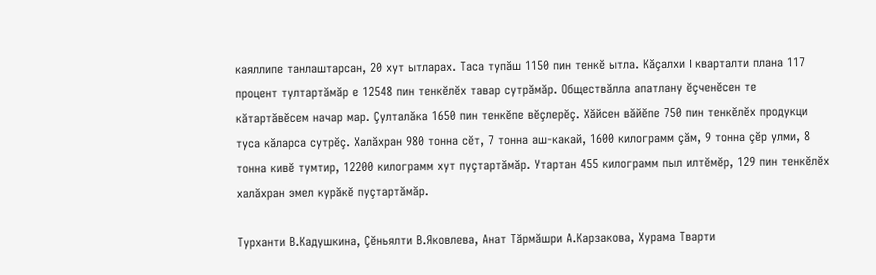каяллипе танлаштарсан, 20 хут ытларах. Таса тупăш 1150 пин тенкĕ ытла. Кăçалхи I кварталти плана 117 процент тултартăмăр е 12548 пин тенкĕлĕх тавар сутрăмăр. Обществăлла апатлану ĕçченĕсен те кăтартăвĕсем начар мар. Çулталăка 1650 пин тенкĕпе вĕçлерĕç. Хăйсен вăйĕпе 750 пин тенкĕлĕх продукци туса кăларса сутрĕç. Халăхран 980 тонна сĕт, 7 тонна аш-какай, 1600 килограмм çăм, 9 тонна çĕр улми, 8 тонна кивĕ тумтир, 12200 килограмм хут пуçтартăмăр. Утартан 455 килограмм пыл илтĕмĕр, 129 пин тенкĕлĕх халăхран эмел курăкĕ пуçтартăмăр.

Турханти В.Кадушкина, Çĕньялти В.Яковлева, Анат Тăрмăшри А.Карзакова, Хурама Тварти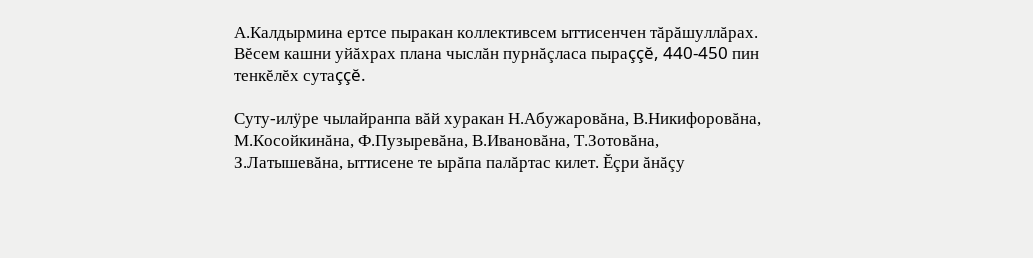А.Калдырмина ертсе пыракан коллективсем ыттисенчен тăрăшуллăрах. Вĕсем кашни уйăхрах плана чыслăн пурнăçласа пыраççĕ, 440-450 пин тенкĕлĕх сутаççĕ.

Суту-илÿре чылайранпа вăй хуракан Н.Абужаровăна, В.Никифоровăна, М.Косойкинăна, Ф.Пузыревăна, В.Ивановăна, Т.Зотовăна, З.Латышевăна, ыттисене те ырăпа палăртас килет. Ĕçри ăнăçу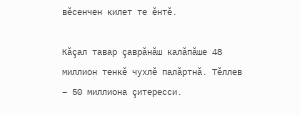вĕсенчен килет те ĕнтĕ.

Кăçал тавар çаврăнăш калăпăше 48 миллион тенкĕ чухлĕ палăртнă. Тĕллев – 50 миллиона çитересси.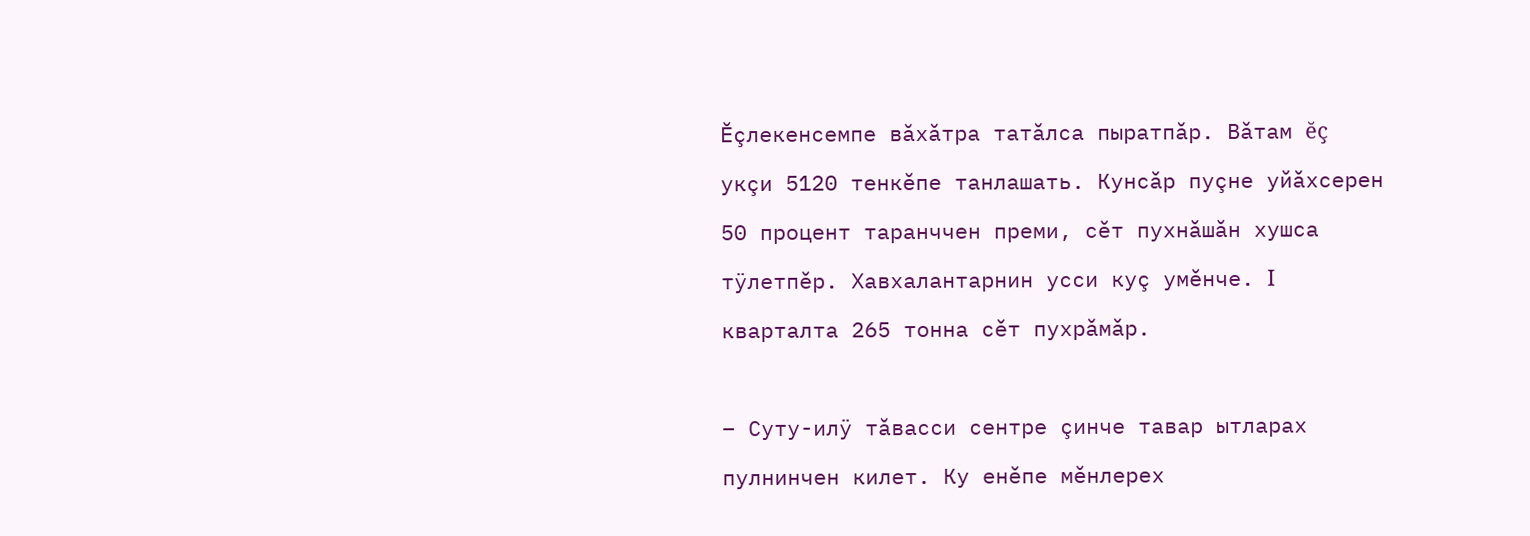Ĕçлекенсемпе вăхăтра татăлса пыратпăр. Вăтам ĕç укçи 5120 тенкĕпе танлашать. Кунсăр пуçне уйăхсерен 50 процент таранччен преми, сĕт пухнăшăн хушса тÿлетпĕр. Хавхалантарнин усси куç умĕнче. I кварталта 265 тонна сĕт пухрăмăр.

– Суту-илÿ тăвасси сентре çинче тавар ытларах пулнинчен килет. Ку енĕпе мĕнлерех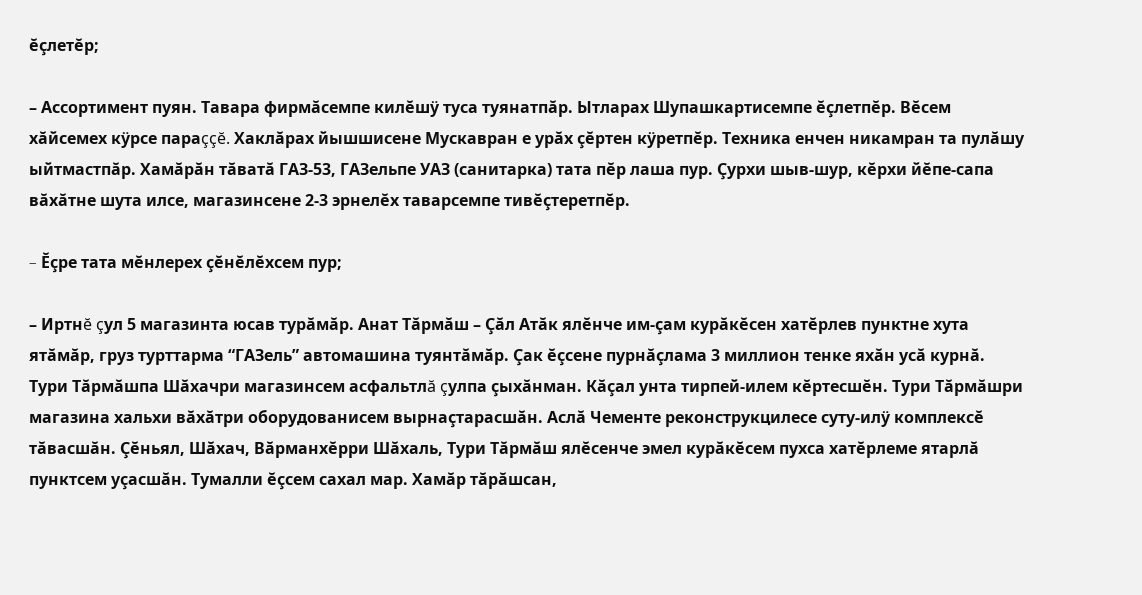ĕçлетĕр;

– Ассортимент пуян. Тавара фирмăсемпе килĕшÿ туса туянатпăр. Ытларах Шупашкартисемпе ĕçлетпĕр. Вĕсем хăйсемех кÿрсе параççĕ. Хаклăрах йышшисене Мускавран е урăх çĕртен кÿретпĕр. Техника енчен никамран та пулăшу ыйтмастпăр. Хамăрăн тăватă ГАЗ-53, ГАЗельпе УАЗ (санитарка) тата пĕр лаша пур. Çурхи шыв-шур, кĕрхи йĕпе-сапа вăхăтне шута илсе, магазинсене 2-3 эрнелĕх таварсемпе тивĕçтеретпĕр.

– Ĕçре тата мĕнлерех çĕнĕлĕхсем пур;

– Иртнĕ çул 5 магазинта юсав турăмăр. Анат Тăрмăш – Çăл Атăк ялĕнче им-çам курăкĕсен хатĕрлев пунктне хута ятăмăр, груз турттарма “ГАЗель” автомашина туянтăмăр. Çак ĕçсене пурнăçлама 3 миллион тенке яхăн усă курнă. Тури Тăрмăшпа Шăхачри магазинсем асфальтлă çулпа çыхăнман. Кăçал унта тирпей-илем кĕртесшĕн. Тури Тăрмăшри магазина хальхи вăхăтри оборудованисем вырнаçтарасшăн. Аслă Чементе реконструкцилесе суту-илÿ комплексĕ тăвасшăн. Çĕньял, Шăхач, Вăрманхĕрри Шăхаль, Тури Тăрмăш ялĕсенче эмел курăкĕсем пухса хатĕрлеме ятарлă пунктсем уçасшăн. Тумалли ĕçсем сахал мар. Хамăр тăрăшсан,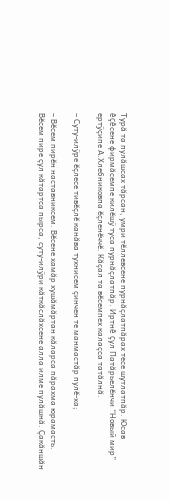Турă та пулăшсах тăрсан, умри тĕллевсене пурнăçлатпăрах тесе шутлатпăр. Юсав ĕçĕсене фирмăсемпе килĕшÿ туса пурнăçлатпăр. Иртнĕ çул Патăрьелĕнчи “Новый мир” ертÿçипе А.Хлебниковпа ĕçленĕччĕ. Кăçал та вĕсемпех калаçса татăлнă.

– Суту-илÿре ĕçлесе тивĕçлĕ канăва тухнисем çинчен те манмастăр пулĕ-ха;

– Вĕсем пирĕн наставниксем. Вĕсене хамăр хушăмăртан кăларса пăрахма юрамасть. Вĕсем пире çул кăтартса пырса, суту-илÿри кăткăслăхсене алла илме пулăшнă. Çакăншăн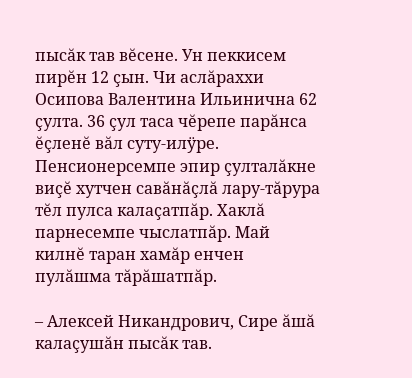пысăк тав вĕсене. Ун пеккисем пирĕн 12 çын. Чи аслăраххи Осипова Валентина Ильинична 62 çулта. 36 çул таса чĕрепе парăнса ĕçленĕ вăл суту-илÿре. Пенсионерсемпе эпир çулталăкне виçĕ хутчен савăнăçлă лару-тăрура тĕл пулса калаçатпăр. Хаклă парнесемпе чыслатпăр. Май килнĕ таран хамăр енчен пулăшма тăрăшатпăр.

– Алексей Никандрович, Сире ăшă калаçушăн пысăк тав.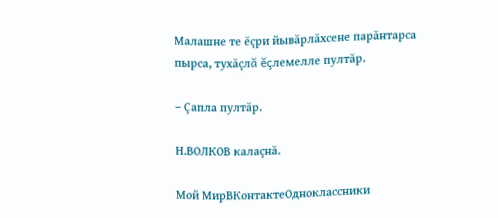Малашне те ĕçри йывăрлăхсене парăнтарса пырса, тухăçлă ĕçлемелле пултăр.

– Çапла пултăр.

Н.ВОЛКОВ калаçнă.

Мой МирВКонтактеОдноклассники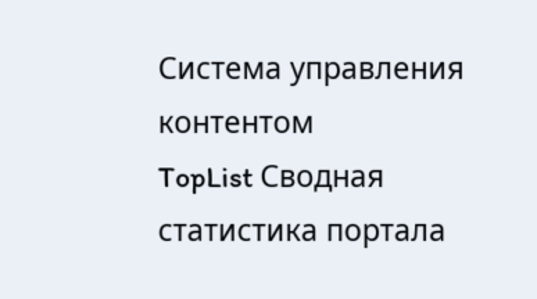Система управления контентом
TopList Сводная статистика портала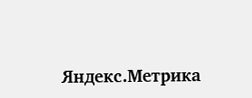Яндекс.Метрика